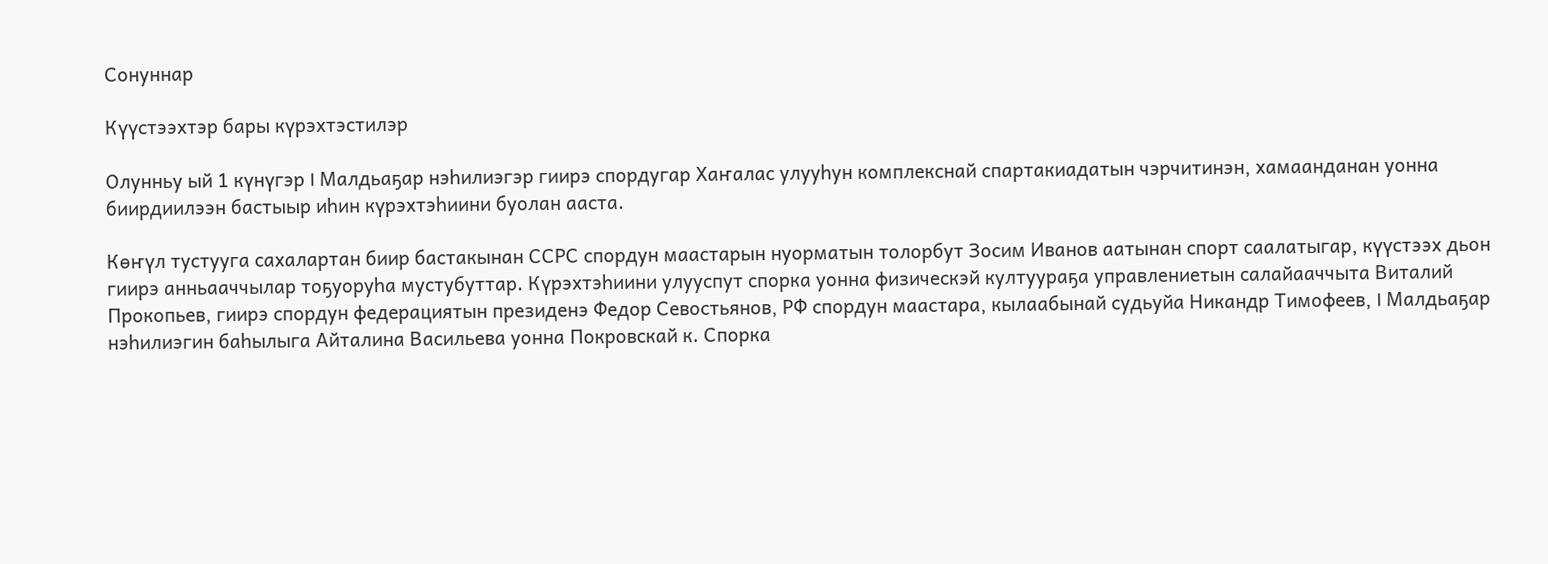Сонуннар

Күүстээхтэр бары күрэхтэстилэр

Олунньу ый 1 күнүгэр I Малдьаҕар нэһилиэгэр гиирэ спордугар Хаҥалас улууһун комплекснай спартакиадатын чэрчитинэн, хамаанданан уонна биирдиилээн бастыыр иһин күрэхтэһиини буолан ааста.

Көҥүл тустууга сахалартан биир бастакынан ССРС спордун маастарын нуорматын толорбут Зосим Иванов аатынан спорт саалатыгар, күүстээх дьон гиирэ анньааччылар тоҕуоруһа мустубуттар. Күрэхтэһиини улууспут спорка уонна физическэй култуураҕа управлениетын салайааччыта Виталий Прокопьев, гиирэ спордун федерациятын президенэ Федор Севостьянов, РФ спордун маастара, кылаабынай судьуйа Никандр Тимофеев, I Малдьаҕар нэһилиэгин баһылыга Айталина Васильева уонна Покровскай к. Спорка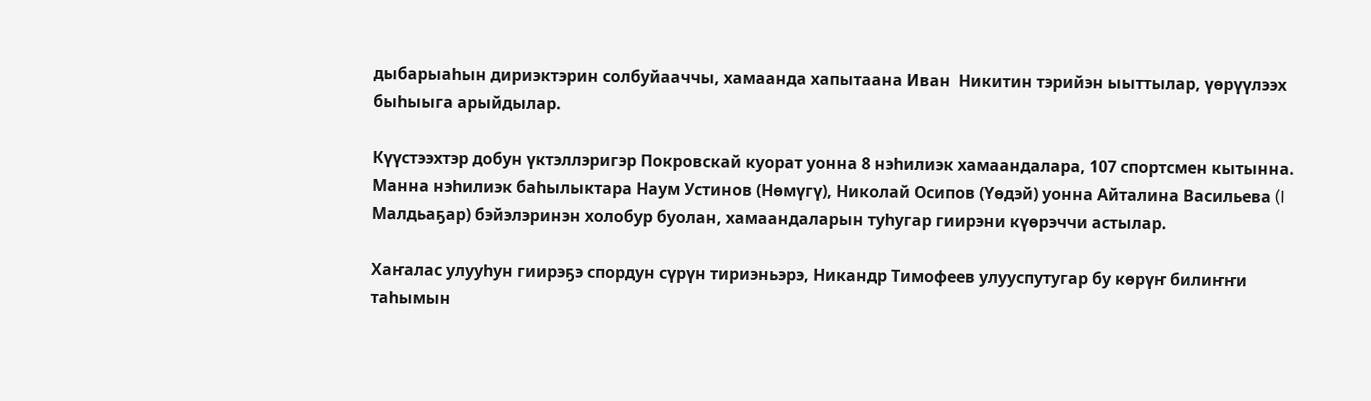дыбарыаһын дириэктэрин солбуйааччы, хамаанда хапытаана Иван  Никитин тэрийэн ыыттылар, үөрүүлээх быһыыга арыйдылар.

Күүстээхтэр добун үктэллэригэр Покровскай куорат уонна 8 нэһилиэк хамаандалара, 107 спортсмен кытынна. Манна нэһилиэк баһылыктара Наум Устинов (Нөмүгү), Николай Осипов (Үөдэй) уонна Айталина Васильева (I Малдьаҕар) бэйэлэринэн холобур буолан, хамаандаларын туһугар гиирэни күөрэччи астылар.

Хаҥалас улууһун гиирэҕэ спордун сүрүн тириэньэрэ, Никандр Тимофеев улууспутугар бу көрүҥ билиҥҥи таһымын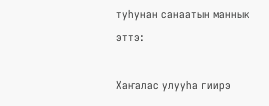туһунан санаатын маннык эттэ:

Хаҥалас улууһа гиирэ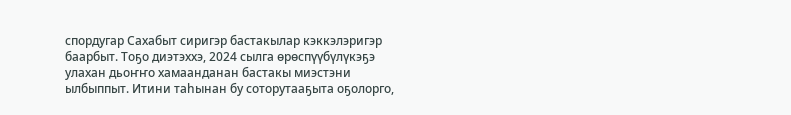спордугар Сахабыт сиригэр бастакылар кэккэлэригэр баарбыт. Тоҕо диэтэххэ, 2024 сылга өрөспүүбүлүкэҕэ улахан дьоҥҥо хамаанданан бастакы миэстэни ылбыппыт. Итини таһынан бу соторутааҕыта оҕолорго,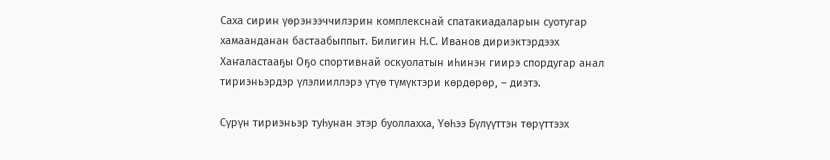Саха сирин үөрэнээччилэрин комплекснай спатакиадаларын суотугар хамаанданан бастаабыппыт. Билигин Н.С. Иванов дириэктэрдээх Хаҥаластааҕы Оҕо спортивнай оскуолатын иһинэн гиирэ спордугар анал тириэньэрдэр үлэлииллэрэ үтүө түмүктэри көрдөрөр, – диэтэ.

Сүрүн тириэньэр туһунан этэр буоллахха, Үөһээ Бүлүүттэн төрүттээх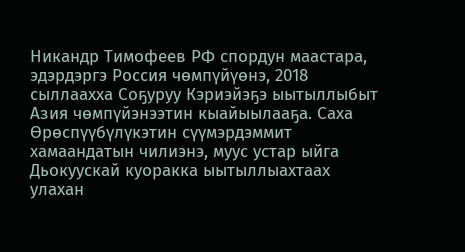Никандр Тимофеев РФ спордун маастара, эдэрдэргэ Россия чөмпүйүөнэ, 2018 сыллаахха Соҕуруу Кэриэйэҕэ ыытыллыбыт Азия чөмпүйэнээтин кыайыылааҕа. Саха Өрөспүүбүлүкэтин сүүмэрдэммит хамаандатын чилиэнэ, муус устар ыйга Дьокуускай куоракка ыытыллыахтаах улахан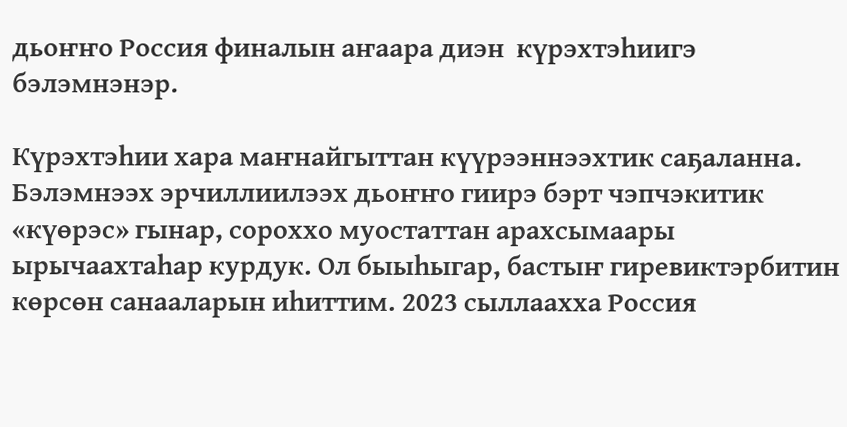дьоҥҥо Россия финалын аҥаара диэн  күрэхтэһиигэ бэлэмнэнэр.

Күрэхтэһии хара маҥнайгыттан күүрээннээхтик саҕаланна. Бэлэмнээх эрчиллиилээх дьоҥҥо гиирэ бэрт чэпчэкитик «күөрэс» гынар, сороххо муостаттан арахсымаары ырычаахтаһар курдук. Ол быыһыгар, бастыҥ гиревиктэрбитин көрсөн санааларын иһиттим. 2023 сыллаахха Россия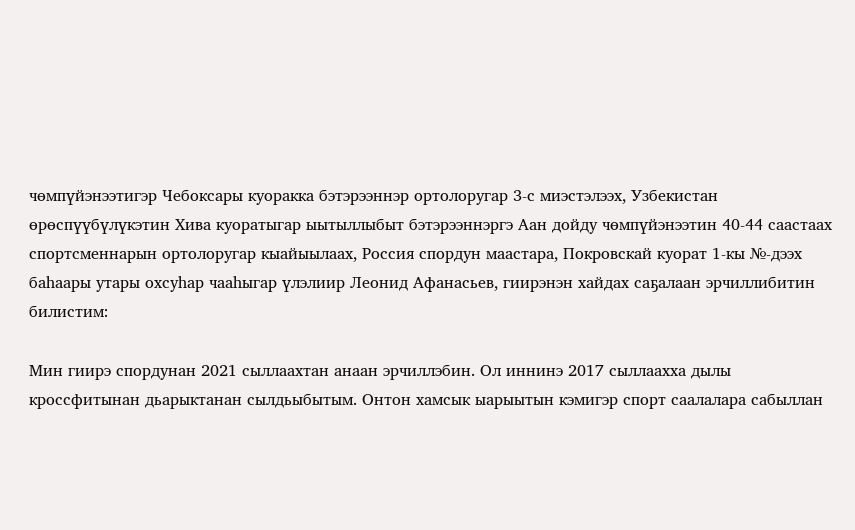чөмпүйэнээтигэр Чебоксары куоракка бэтэрээннэр ортолоругар 3-с миэстэлээх, Узбекистан өрөспүүбүлүкэтин Хива куоратыгар ыытыллыбыт бэтэрээннэргэ Аан дойду чөмпүйэнээтин 40-44 саастаах спортсменнарын ортолоругар кыайыылаах, Россия спордун маастара, Покровскай куорат 1-кы №-дээх баһаары утары охсуһар чааһыгар үлэлиир Леонид Афанасьев, гиирэнэн хайдах саҕалаан эрчиллибитин билистим:

Мин гиирэ спордунан 2021 сыллаахтан анаан эрчиллэбин. Ол иннинэ 2017 сыллаахха дылы  кроссфитынан дьарыктанан сылдьыбытым. Онтон хамсык ыарыытын кэмигэр спорт саалалара сабыллан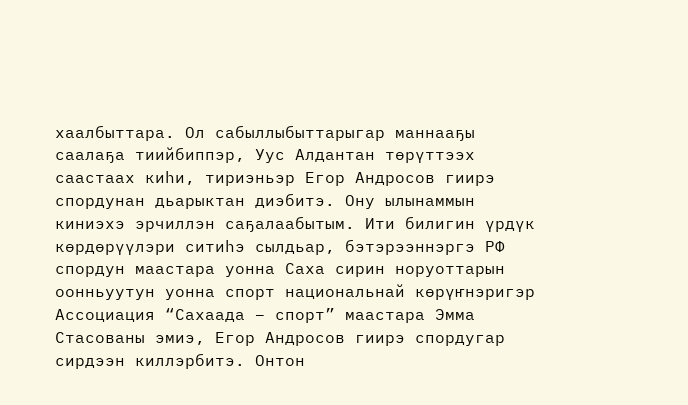хаалбыттара. Ол сабыллыбыттарыгар маннааҕы саалаҕа тиийбиппэр, Уус Алдантан төрүттээх саастаах киһи, тириэньэр Егор Андросов гиирэ спордунан дьарыктан диэбитэ. Ону ылынаммын киниэхэ эрчиллэн саҕалаабытым. Ити билигин үрдүк көрдөрүүлэри ситиһэ сылдьар, бэтэрээннэргэ РФ спордун маастара уонна Саха сирин норуоттарын оонньуутун уонна спорт национальнай көрүҥнэригэр Ассоциация “Сахаада – спорт” маастара Эмма Стасованы эмиэ, Егор Андросов гиирэ спордугар сирдээн киллэрбитэ. Онтон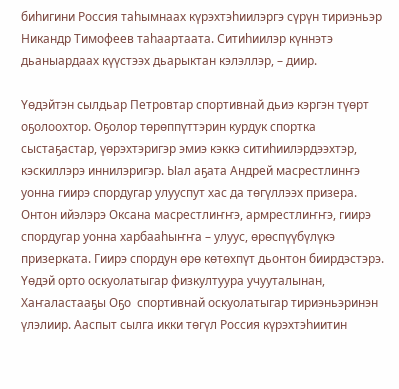биһигини Россия таһымнаах күрэхтэһиилэргэ сүрүн тириэньэр Никандр Тимофеев таһаартаата. Ситиһиилэр күннэтэ дьаныардаах күүстээх дьарыктан кэлэллэр, – диир.

Үөдэйтэн сылдьар Петровтар спортивнай дьиэ кэргэн түөрт оҕолоохтор. Оҕолор төрөппүттэрин курдук спортка сыстаҕастар, үөрэхтэригэр эмиэ кэккэ ситиһиилэрдээхтэр, кэскиллэрэ иннилэригэр. Ыал аҕата Андрей масрестлинҥэ уонна гиирэ спордугар улууспут хас да төгүллээх призера. Онтон ийэлэрэ Оксана масрестлиҥҥэ, армрестлиҥҥэ, гиирэ спордугар уонна харбааһыҥҥа – улуус, өрөспүүбүлүкэ призерката. Гиирэ спордун өрө көтөхпүт дьонтон биирдэстэрэ. Үөдэй орто оскуолатыгар физкултуура учууталынан, Хаҥаластааҕы Оҕо  спортивнай оскуолатыгар тириэньэринэн үлэлиир. Ааспыт сылга икки төгүл Россия күрэхтэһиитин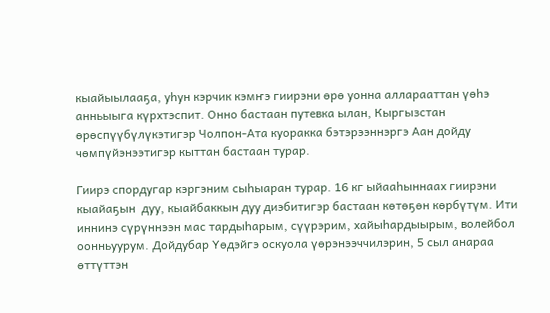кыайыылааҕа, уһун кэрчик кэмҥэ гиирэни өрө уонна алларааттан үөһэ  анньыыга күрхтэспит. Онно бастаан путевка ылан, Кыргызстан өрөспүүбүлүкэтигэр Чолпон-Ата куоракка бэтэрээннэргэ Аан дойду чөмпүйэнээтигэр кыттан бастаан турар.

Гиирэ спордугар кэргэним сыһыаран турар. 16 кг ыйааһыннаах гиирэни кыайаҕын  дуу, кыайбаккын дуу диэбитигэр бастаан көтөҕөн көрбүтүм. Ити иннинэ сүрүннээн мас тардыһарым, сүүрэрим, хайыһардыырым, волейбол оонньуурум. Дойдубар Үөдэйгэ оскуола үөрэнээччилэрин, 5 сыл анараа өттүттэн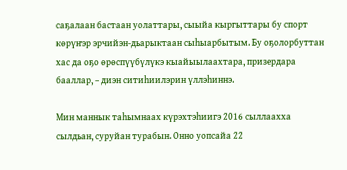саҕалаан бастаан уолаттары, сыыйа кыргыттары бу спорт көрүҥэр эрчийэн-дьарыктаан сыһыарбытым. Бу оҕолорбуттан хас да оҕо өрөспүүбүлүкэ кыайыылаахтара, призердара бааллар, – диэн ситиһиилэрин үллэһиннэ.

Мин маннык таһымнаах күрэхтэһиигэ 2016 сыллаахха сылдьан, суруйан турабын. Онно уопсайа 22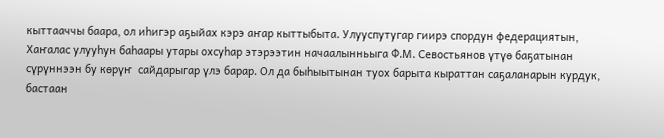кыттааччы баара, ол иһигэр аҕыйах кэрэ аҥар кыттыбыта. Улууспутугар гиирэ спордун федерациятын, Хаҥалас улууһун баһаары утары охсуһар этэрээтин начаалынньыга Ф.М. Севостьянов үтүө баҕатынан сүрүннээн бу көрүҥ  сайдарыгар үлэ барар. Ол да быһыытынан туох барыта кыраттан саҕаланарын курдук, бастаан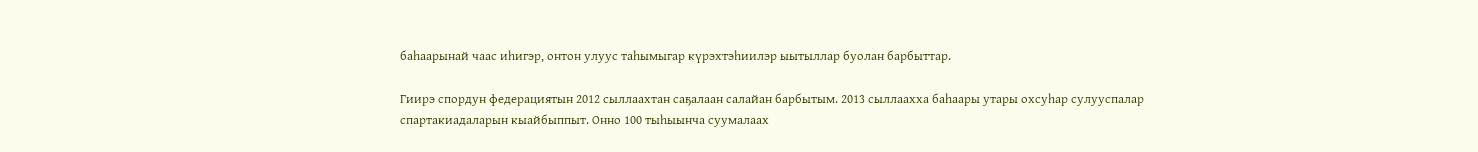баһаарынай чаас иһигэр, онтон улуус таһымыгар күрэхтэһиилэр ыытыллар буолан барбыттар.

Гиирэ спордун федерациятын 2012 сыллаахтан саҕалаан салайан барбытым. 2013 сыллаахха баһаары утары охсуһар сулууспалар спартакиадаларын кыайбыппыт. Онно 100 тыһыынча суумалаах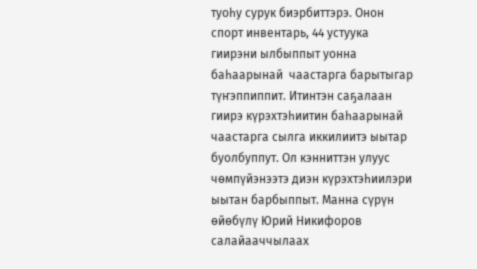туоһу сурук биэрбиттэрэ. Онон спорт инвентарь, 44 устуука гиирэни ылбыппыт уонна баһаарынай  чаастарга барытыгар түҥэппиппит. Итинтэн саҕалаан гиирэ күрэхтэһиитин баһаарынай чаастарга сылга иккилиитэ ыытар буолбуппут. Ол кэнниттэн улуус чөмпүйэнээтэ диэн күрэхтэһиилэри ыытан барбыппыт. Манна сүрүн өйөбүлү Юрий Никифоров салайааччылаах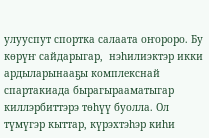улууспут спортка салаата оҥороро. Бу көрүҥ сайдарыгар,  нэһилиэктэр икки ардыларынааҕы комплекснай спартакиада бырагырааматыгар киллэрбиттэрэ төһүү буолла. Ол түмүгэр кыттар, күрэхтэһэр киһи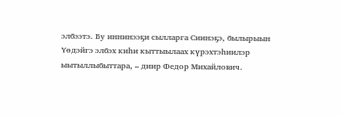элбээтэ. Бу иннинээҕи сылларга Сиинэҕэ, былырыын Үөдэйгэ элбэх киһи кыттыылаах күрэхтэһиилэр ыытыллыбыттара, – диир Федор Михайлович.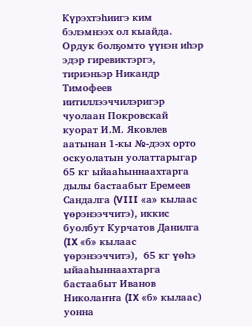Күрэхтэһиигэ ким бэлэмнээх ол кыайда. Ордук болҕомто үүнэн иһэр эдэр гиревиктэргэ, тириэньэр Никандр Тимофеев иитиллээччилэригэр чуолаан Покровскай куорат И.М. Яковлев аатынан 1-кы №-дээх орто оскуолатын уолаттарыгар 65 кг ыйааһыннаахтарга дылы бастаабыт Еремеев Сандалга (VIII «а» кылаас үөрэнээччитэ), иккис буолбут Курчатов Данилга (IX «б» кылаас үөрэнээччитэ),  65 кг үөһэ  ыйааһыннаахтарга бастаабыт Иванов Николаҥҥа (IX «б» кылаас) уонна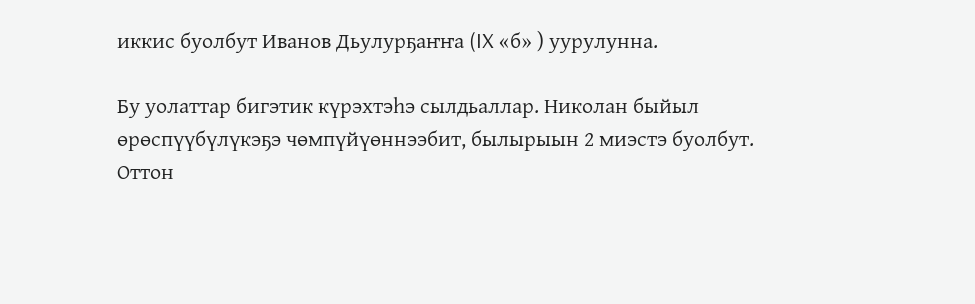иккис буолбут Иванов Дьулурҕаҥҥа (IX «б» ) уурулунна.

Бу уолаттар бигэтик күрэхтэһэ сылдьаллар. Николан быйыл өрөспүүбүлүкэҕэ чөмпүйүөннээбит, былырыын 2 миэстэ буолбут. Оттон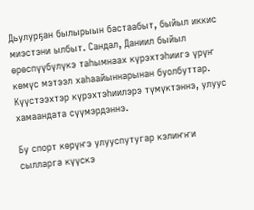Дьулурҕан былырыын бастаабыт, быйыл иккис миэстэни ылбыт. Сандал, Даниил быйыл өрөспүүбүлүкэ таһымнаах күрэхтэһиигэ үрүҥ көмүс мэтээл хаһаайыннарынан буолбуттар.  Күүстээхтэр күрэхтэһиилэрэ түмүктэннэ, улуус хамаандата сүүмэрдэннэ.

Бу спорт көрүҥэ улууспутугар кэлиҥҥи сылларга күүскэ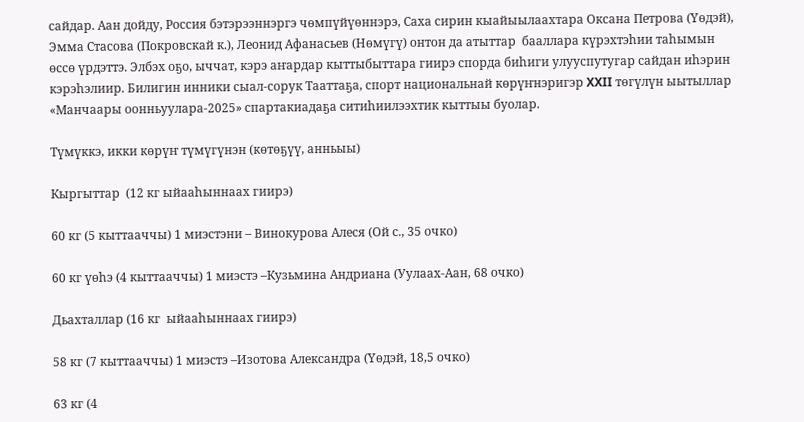сайдар. Аан дойду, Россия бэтэрээннэргэ чөмпүйүөннэрэ, Саха сирин кыайыылаахтара Оксана Петрова (Үөдэй), Эмма Стасова (Покровскай к.), Леонид Афанасьев (Нөмүгү) онтон да атыттар  бааллара күрэхтэһии таһымын өссө үрдэттэ. Элбэх оҕо, ыччат, кэрэ аҥардар кыттыбыттара гиирэ спорда биһиги улууспутугар сайдан иһэрин кэрэһэлиир. Билигин инники сыал-сорук Тааттаҕа, спорт национальнай көрүҥнэригэр XXII төгүлүн ыытыллар «Манчаары оонньуулара-2025» спартакиадаҕа ситиһиилээхтик кыттыы буолар.

Түмүккэ, икки көрүҥ түмүгүнэн (көтөҕүү, анньыы)

Кыргыттар  (12 кг ыйааһыннаах гиирэ)

60 кг (5 кыттааччы) 1 миэстэни – Винокурова Алеся (Ой с., 35 очко)

60 кг үөһэ (4 кыттааччы) 1 миэстэ –Кузьмина Андриана (Уулаах-Аан, 68 очко)

Дьахталлар (16 кг  ыйааһыннаах гиирэ)

58 кг (7 кыттааччы) 1 миэстэ –Изотова Александра (Үөдэй, 18,5 очко)

63 кг (4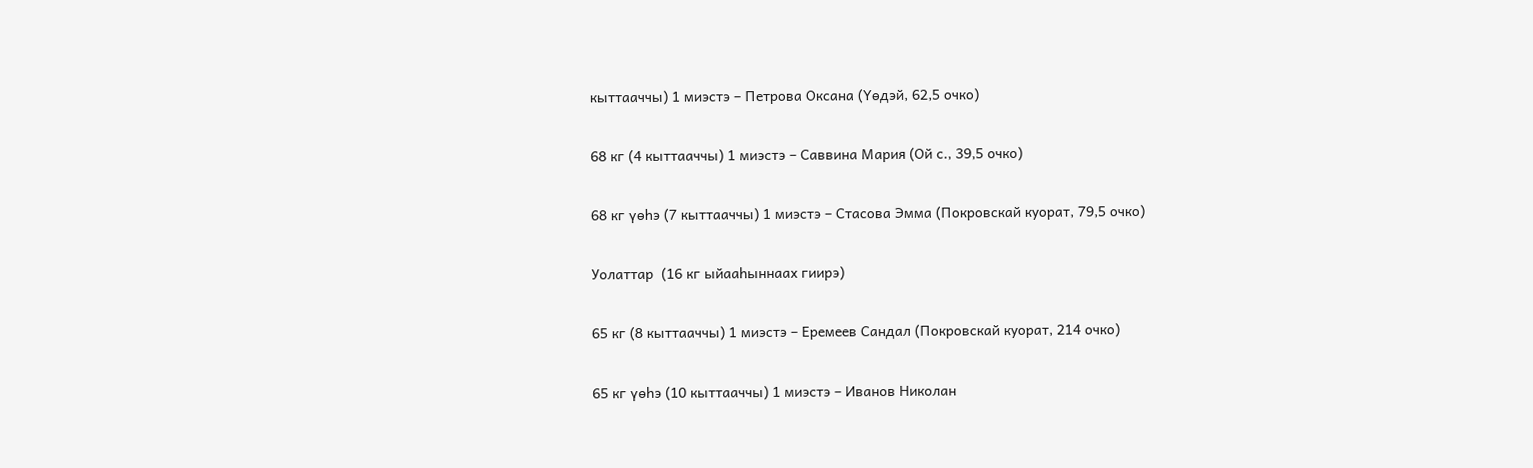кыттааччы) 1 миэстэ – Петрова Оксана (Үөдэй, 62,5 очко)

68 кг (4 кыттааччы) 1 миэстэ – Саввина Мария (Ой с., 39,5 очко)

68 кг үөһэ (7 кыттааччы) 1 миэстэ – Стасова Эмма (Покровскай куорат, 79,5 очко)

Уолаттар  (16 кг ыйааһыннаах гиирэ)

65 кг (8 кыттааччы) 1 миэстэ – Еремеев Сандал (Покровскай куорат, 214 очко)

65 кг үөһэ (10 кыттааччы) 1 миэстэ – Иванов Николан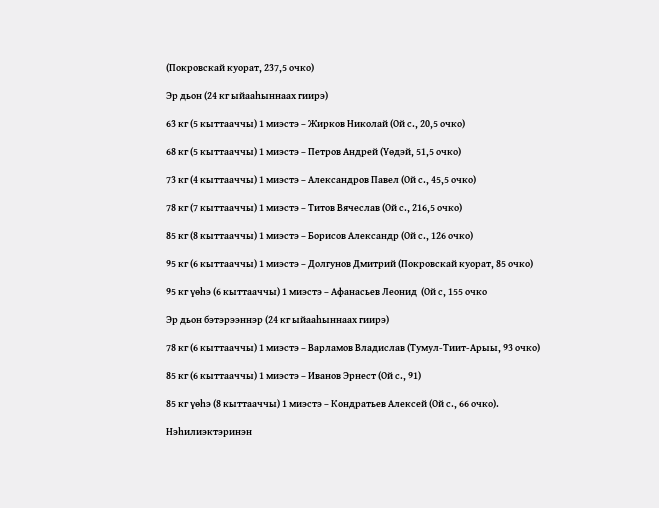(Покровскай куорат, 237,5 очко)

Эр дьон (24 кг ыйааһыннаах гиирэ)

63 кг (5 кыттааччы) 1 миэстэ – Жирков Николай (Ой с., 20,5 очко)

68 кг (5 кыттааччы) 1 миэстэ – Петров Андрей (Үөдэй, 51,5 очко)

73 кг (4 кыттааччы) 1 миэстэ – Александров Павел (Ой с., 45,5 очко)

78 кг (7 кыттааччы) 1 миэстэ – Титов Вячеслав (Ой с., 216,5 очко)

85 кг (8 кыттааччы) 1 миэстэ – Борисов Александр (Ой с., 126 очко)

95 кг (6 кыттааччы) 1 миэстэ – Долгунов Дмитрий (Покровскай куорат, 85 очко)

95 кг үөһэ (6 кыттааччы) 1 миэстэ – Афанасьев Леонид  (Ой с, 155 очко

Эр дьон бэтэрээннэр (24 кг ыйааһыннаах гиирэ)

78 кг (6 кыттааччы) 1 миэстэ – Варламов Владислав (Тумул-Тиит-Арыы, 93 очко)

85 кг (6 кыттааччы) 1 миэстэ – Иванов Эрнест (Ой с., 91)

85 кг үөһэ (8 кыттааччы) 1 миэстэ – Кондратьев Алексей (Ой с., 66 очко).

Нэһилиэктэринэн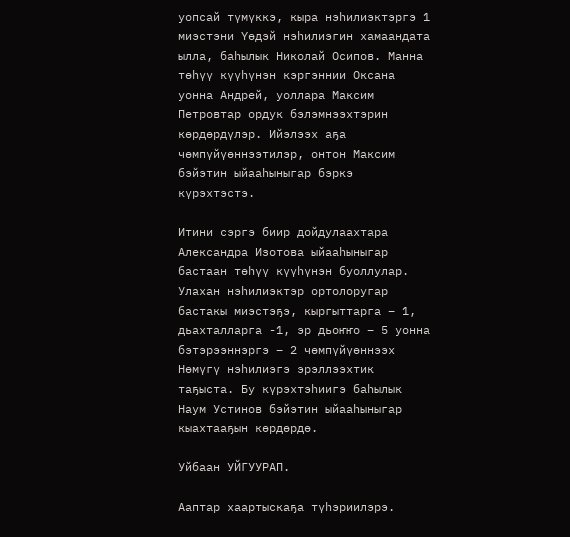уопсай түмүккэ, кыра нэһилиэктэргэ 1 миэстэни Үөдэй нэһилиэгин хамаандата ылла, баһылык Николай Осипов. Манна төһүү күүһүнэн кэргэннии Оксана уонна Андрей, уоллара Максим Петровтар ордук бэлэмнээхтэрин көрдөрдүлэр. Ийэлээх аҕа  чөмпүйүөннээтилэр, онтон Максим бэйэтин ыйааһыныгар бэркэ күрэхтэстэ.

Итини сэргэ биир дойдулаахтара Александра Изотова ыйааһыныгар бастаан төһүү күүһүнэн буоллулар. Улахан нэһилиэктэр ортолоругар бастакы миэстэҕэ, кыргыттарга – 1, дьахталларга -1, эр дьоҥҥо – 5 уонна бэтэрээннэргэ – 2 чөмпүйүөннээх Нөмүгү нэһилиэгэ эрэллээхтик таҕыста. Бу күрэхтэһиигэ баһылык Наум Устинов бэйэтин ыйааһыныгар кыахтааҕын көрдөрдө.

Уйбаан УЙГУУРАП.

Ааптар хаартыскаҕа түһэриилэрэ.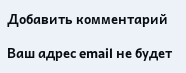Добавить комментарий

Ваш адрес email не будет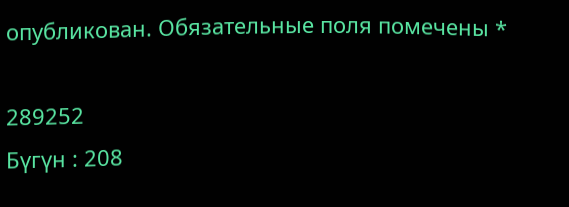опубликован. Обязательные поля помечены *

289252
Бүгүн : 208